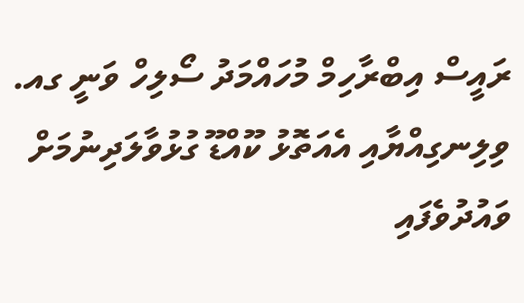ރައީސް އިބްރާހިމް މުހައްމަދު ސޯލިހް ވަނީ ގއ. ވިލިނގިއްޔާއި އެއަތޮޅު ކޫއްޑޫ ގުޅުވާލަދިނުމަށް ވައުދުވެފައި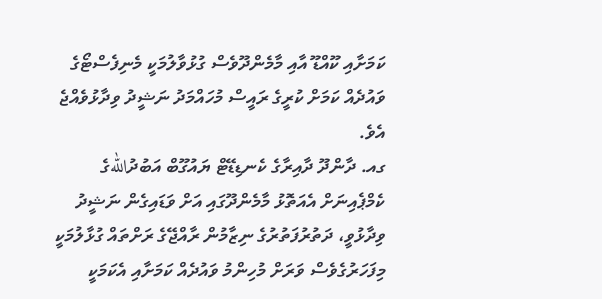ކަމަށާއި ކޫއްޑޫ އާއި މާމެންދޫވެސް ގުޅުވާލުމަކީ މެނިފެސްޓޯގެ ވައުދެއް ކަމަށް ކުރީގެ ރައީސް މުހައްމަދު ނަޝީދު ވިދާޅުވެއްޖެ އެވެ.
ގއ. ދާންދޫ ދާއިރާގެ ކެނޑިޑޭޓް ޔައުގޫބް އަބުދުاللهގެ ކެމްޕެއިނަށް އެއަތޮޅު މާމެންދޫގައި އަށް ވަޑައިގެން ނަޝީދު ވިދާޅުވީ، ދަތުރުފަތުރުގެ ނިޒާމުން ރާއްޖޭގެ ރަށްތައް ގުޅާލުމަކީ މިފަހަރުގެވެސް ވަރަށް މުހިންމު ވައުދެއް ކަމަށާއި އެކަމަކީ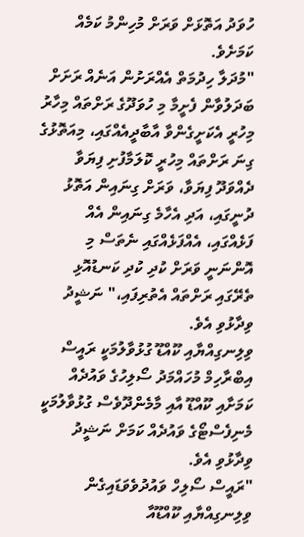ހުވަދު އަތޮޅަށް ވަރަށް މުހިންމު ކަމެއް ކަމަށެވެ.
"މުދަލާ ހިދުމަތް އެއްރަށުން އަނެއް ރަށަށް ބަދަލުވާން ފެށީމާ މި ހުވަދޫގެ ރަށްތައް މިހާރު މިހުރީ އެކަށީގެންވާ އާބާދީއެއްގައި، މިއަތޮޅުގެ ގިނަ ރަށްތައް މިހުރީ ކޮލަމާފުށި ފިޔަވާ ދެއްވަދޫ ފިޔަވާ، ވަރަށް ގިނައިން އަތޮޅު ދުނީގައި، އަދި އެހާމެ ގިނައިން އެއް ފަޅެއްގައި، އެއްފަޅެއްގައި ނެތަސް މި އޮންނަނީ ވަރަށް ކުދި ކުދި ކަނޑުއޮޅި ތެރޭގައި ރަށްތައް އެތުރިފައި،" ނަޝީދު ވިދާޅުވި އެވެ.
ވިލިނގިއްޔާއި ކޫއްޑޫ ގުޅުވާލުމަކީ ރައީސް އިބްރާހިމް މުހައްމަދު ސޯލިހުގެ ވައުދެއް ކަމަށާއި ކޫއްޑޫ އާއި މާމެންދޫވެސް ގުޅުވާލުމަކީ މެނިފެސްޓޯގެ ވައުދެއް ކަމަށް ނަޝީދު ވިދާޅުވި އެވެ.
"ރައީސް ސޯލިހް ވައުދުވެވަޑައިގެން ވިލިނގިއްޔާއި ކޫއްޑޫއާ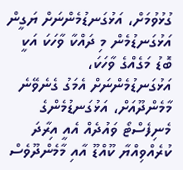ގުޅުވުމަށް، އަޅުގަނޑުމެންނަށް ޔަގީން އަޅުގަނޑުމެން މި ދައްކާ ވާހަކަ އަކީ ބޮޑު މަގެއްގެ ވާހަކަ، އަޅުގަނޑުމެންނަށް އެމަގު ގެނެވޭނެ މާމެންދޫއަށް، އަޅުގަނޑުމެންގެ މެނިފެސްޓޯ ވައުދެއް އެއީ އިރާދަ ކުރެއްވިއްޔާ ކޫއްޑޫ އާއި މާމެންދޫވެސް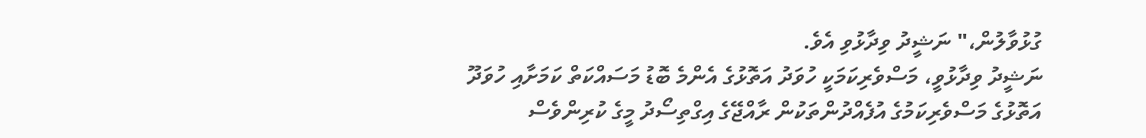ގުޅުވާލުން،" ނަޝީދު ވިދާޅުވި އެވެ.
ނަޝީދު ވިދާޅުވީ، މަސްވެރިކަމަކީ ހުވަދު އަތޮޅުގެ އެންމެ ބޮޑު މަސައްކަތް ކަމަށާއި ހުވަދޫ އަތޮޅުގެ މަސްވެރިކަމުގެ އުފެއްދުންތަކުން ރާއްޖޭގެ އިގްތިސޯދު މީގެ ކުރިންވެސް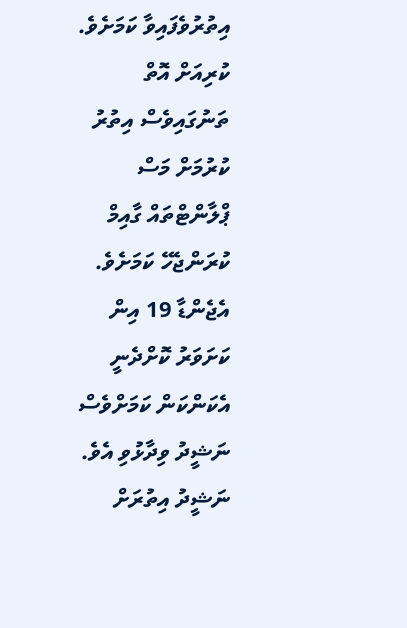އިތުރުވެފައިވާ ކަމަށެވެ. ކުރިއަށް އޮތް ތަނުގައިވެސް އިތުރު ކުރުމަށް މަސް ޕްލާންޓްތައް ގާއިމް ކުރަންޖެހޭ ކަމަށެވެ. އެޖެންޑާ 19 އިން ކަށަވަރު ކޮށްދެނީ އެކަންކަން ކަމަށްވެސް ނަޝީދު ވިދާޅުވި އެވެ.
ނަޝީދު އިތުރަށް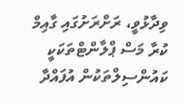ވިދާޅުވީ، ރަށްރަށުގައި ގާއިމް ކުރާ މަސް ޕްލާންޓްތަކަކީ ކައުންސިލްތަކުން އުފައްދާ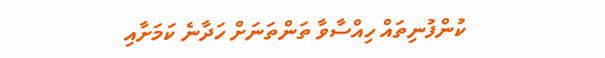ކުންފުނިތައް ހިއްސާވާ ތަންތަނަށް ހަދާނެ ކަމަށާއި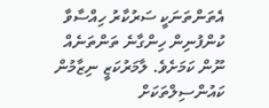އެތަންތަނަކީ ސަރުކާރު ހިއްސާވާ ކުންފުނިން ހިންގާނެ ތަންތަނެއް ނޫން ކަމަށެވެ. ލާމަރުކަޒީ ނިޒާމުން ކައުންސިލްތަކަށް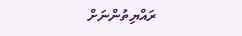ރައްޔިތުންނަށް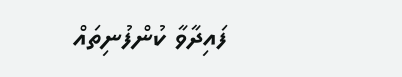ފައިދާވާ ކުންފުނިތައް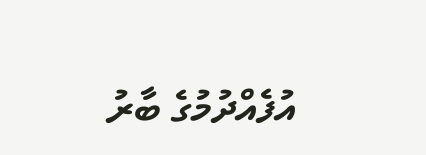އުފެއްދުމުގެ ބާރު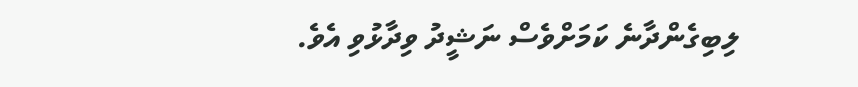ލިބިގެންދާނެ ކަމަށްވެސް ނަޝީދު ވިދާޅުވި އެވެ.